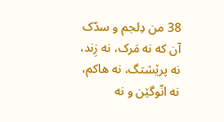38 من دِلجم و سدّک آن که نه مَرک، نه زِند، نه پرێشتگ، نه هاکم، نه انّوگێن و نه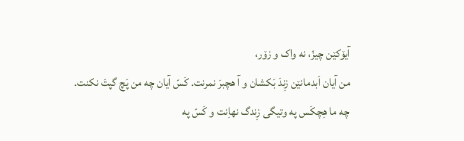آیۆکێن چیزّ، نه واک و زۆر،
من آیان اَبدمانێن زِندَ بَکشان و آ هچبرَ نمرنت. کَسّ آیان چه من پَچ گپتَ نکنت.
چه ما هِچکَس په وتیگی زِندگ نهاِنت و کَسّ په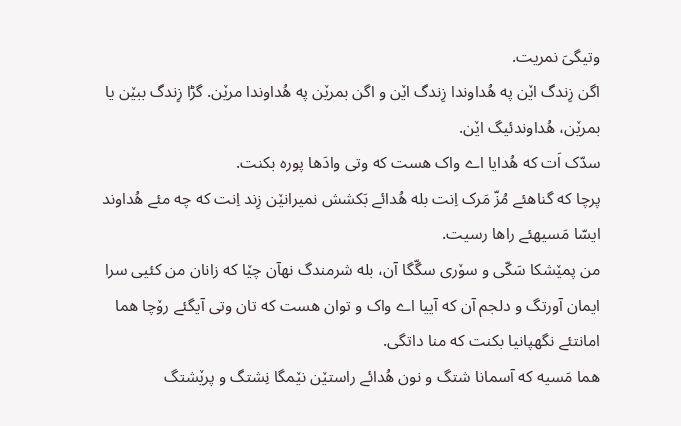وتیگیَ نمریت.
اگن زِندگ اێن په هُداوندا زِندگ اێن و اگن بمرێن په هُداوندا مرێن. گڑا زِندگ ببێن یا بمرێن، هُداوندئیگ اێن.
سدّک اَت که هُدایا اے واک هست که وتی وادَها پوره بکنت.
پرچا که گناهئے مُزّ مَرک اِنت بله هُدائے بَکشش نمیرانێن زِند اِنت که چه مئے هُداوند ایسّا مَسیهئے راها رسیت.
من پمێشکا سَکّی و سۆری سگّگا آن، بله شرمندگ نهآن چێا که زانان من کئیی سرا ایمان آورتگ و دلجم آن که آییا اے واک و توان هست که تان وتی آیگئے رۆچا هما امانتئے نگهپانیا بکنت که منا داتگی.
هما مَسیه که آسمانا شتگ و نون هُدائے راستێن نێمگا نِشتگ و پرێشتگ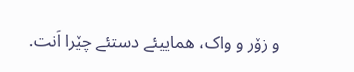و زۆر و واک، هماییئے دستئے چێرا اَنت.